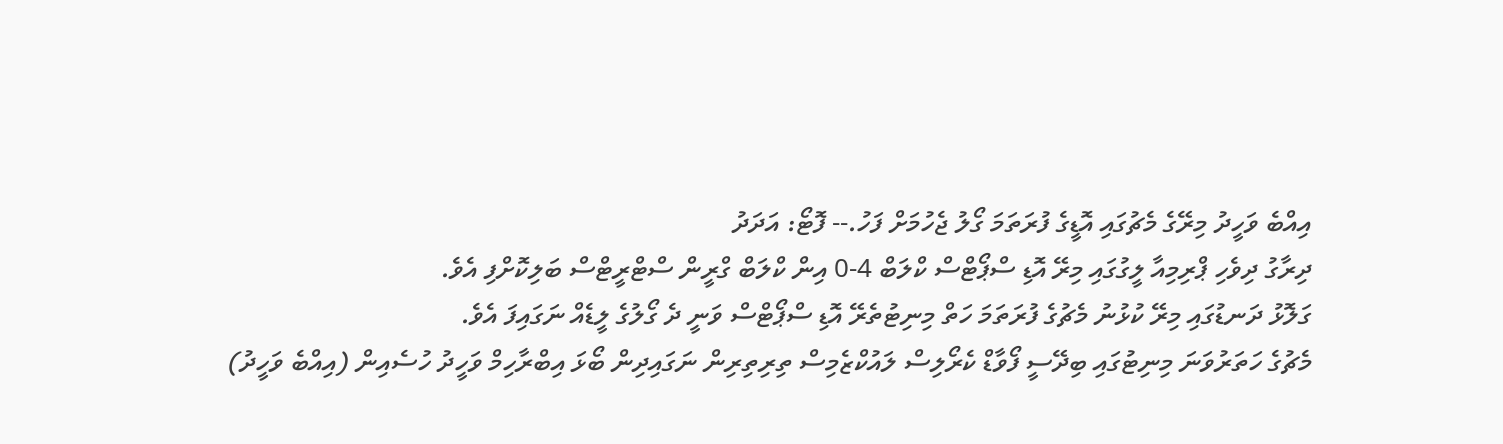އިއްބެ ވަހީދު މިރޭގެ މެޗުގައި އޮޑީގެ ފުރަތަމަ ގޯލު ޖެހުމަށް ފަހު.-- ފޮޓޯ: އަދަދު
ދިރާގު ދިވެހި ޕްރިމިއާ ލީގުގައި މިރޭ އޮޑި ސްޕޯޓްސް ކްލަބް 4-0 އިން ކްލަބް ގްރީން ސްޓްރީޓްސް ބަލިކޮށްފި އެވެ.
ގަލޮޅު ދަނޑުގައި މިރޭ ކުޅުނު މެޗުގެ ފުރަތަމަ ހަތް މިނިޓުތެރޭ އޮޑި ސްޕޯޓްސް ވަނީ ދެ ގޯލުގެ ލީޑެއް ނަގައިފަ އެވެ.
މެޗުގެ ހަތަރުވަނަ މިނިޓުގައި ބިދޭސީ ފޯވާޑް ކެރޯލިސް ލައުކްޒެމިސް ތިރިތިރިން ނަގައިދިން ބޯޅަ އިބްރާހިމް ވަހީދު ހުސެއިން (އިއްބެ ވަހީދު)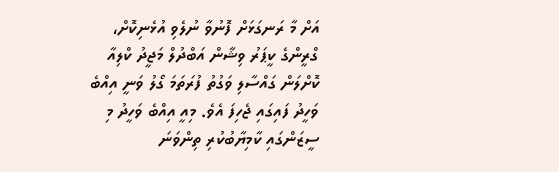އަށް މާ ރަނގަޅަށް ފޮނުވާ ނުލެވި އުޅެނިކޮށް، ގްރީންގެ ކީޕަރު ވިޝާން އަބްދުލް މަޖީދު ކްލިއާ ކޮށްލަން ގައްސާލި ވަގުތު ފުރަތަމަ ގޯލު ވަނީ އިއްބެ ވަހީދު ފައިގައި ޖެހިފަ އެވެ. މިއީ އިއްބެ ވަހީދު މި ސީޒަންގައި ކާމިޔާބުކުރި ތިންވަނަ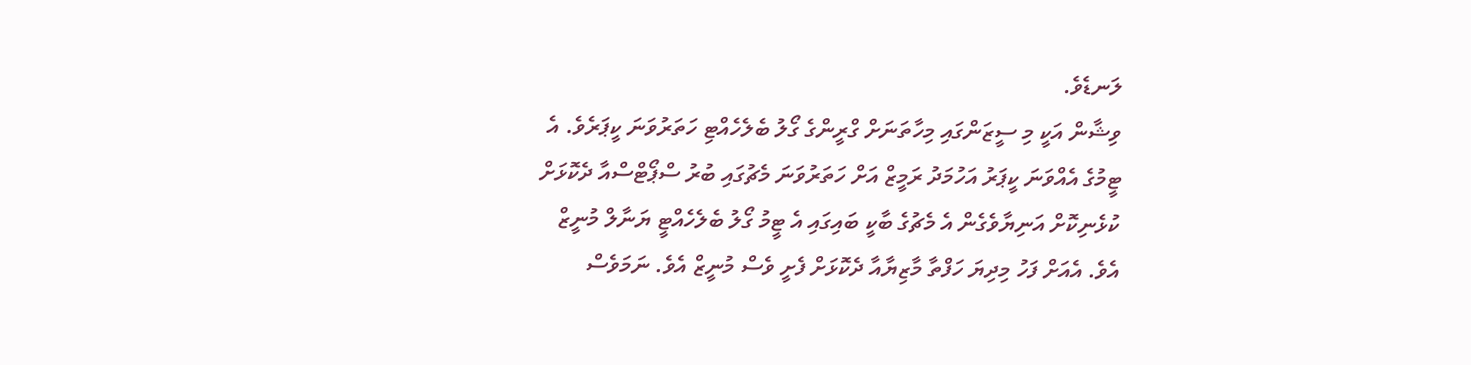ލަނޑެވެ.
ވިޝާން އަކީ މި ސީޒަންގައި މިހާތަނަށް ގްރީންގެ ގޯލު ބެލެހެއްޓި ހަތަރުވަނަ ކީޕަރެވެ. އެ ޓީމުގެ އެއްވަނަ ކީޕަރު އަހުމަދު ރަމީޒް އަށް ހަތަރުވަނަ މެޗުގައި ބުރު ސްޕޯޓްސްއާ ދެކޮޅަށް ކުޅެނިކޮށް އަނިޔާވެގެން އެ މެޗުގެ ބާކީ ބައިގައި އެ ޓީމު ގޯލު ބެލެހެއްޓީ ޔަނާލް މުނީޒް އެވެ. އެއަށް ފަހު މިދިޔަ ހަފްތާ މާޒިޔާއާ ދެކޮޅަށް ފެށީ ވެސް މުނީޒް އެވެ. ނަމަވެސް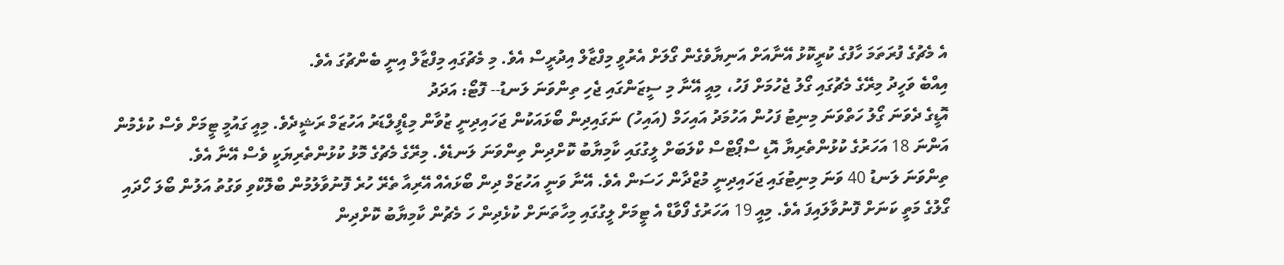އެ މެޗުގެ ފުރަތަމަ ހާފުގެ ކުރީކޮޅު އޭނާއަށް އަނިޔާވެގެން ގޯލަށް އެރުވީ މިފްޒާލް އިދުރީސް އެވެ. މި މެޗުގައި މިފްޒާލް އިނީ ބެންޗުގަ އެވެ.
އިއްބެ ވަހީދު މިރޭގެ މެޗުގައި ގޯލު ޖެހުމަށް ފަހު، މިއީ އޭނާ މި ސީޒަންގައި ޖެހި ތިންވަނަ ލަނޑު-- ފޮޓޯ: އަދަދު
އޮޑީގެ ދެވަނަ ގޯލު ހަތްވަނަ މިނިޓު ފަހުން އަހުމަދު އައިހަމް (އައިހު) ނަގައިދިން ބޯޅައަކުން ޖަހައިދިނީ ޒުވާން މިޑްފީލްޑަރު އަހުޒަމް ރަޝީދެވެ. މިއީ ގައުމީ ޓީމަށް ވެސް ކުޅެމުން އަންނަ 18 އަހަރުގެ ކުޅުންތެރިޔާ އޮޑި ސްޕޯޓްސް ކްލަބަށް ލީގުގައި ކާމިޔާބު ކޮށްދިން ތިންވަނަ ލަނޑެވެ. މިރޭގެ މެޗުގެ މޮޅު ކުޅުންތެރިޔަކީ ވެސް އޭނާ އެވެ.
ތިންވަނަ ލަނޑު 40 ވަނަ މިނިޓުގައި ޖަހައިދިނީ މުޒްދާން ހަސަން އެވެ. އޭނާ ވަނީ އަހުޒަމް ދިން ބޯޅައެއް އޭރިއާ ތެރޭ ހުރެ ފޮނުވާލުމުން ބްލޮކްވި ވަގުތު އަލުން ބޯލަ ހޯދައި ގޯލުގެ މަތީ ކަނަށް ފޮނުވާލައިފަ އެވެ. މިއީ 19 އަހަރުގެ ފޯވާޑް އެ ޓީމަށް ލީގުގައި މިހާތަނަށް ކުޅެދިން ހަ މެޗުން ކާމިޔާބު ކޮށްދިން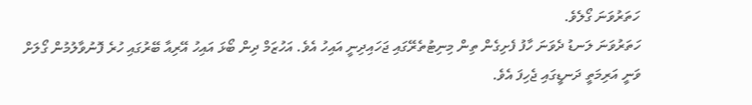ހަތަރުވަނަ ގޯލެވެ.
ހަތަރުވަނަ ލަނޑު ދެވަނަ ހާފު ފެށިގެން ތިން މިނިޓުތެރޭގައި ޖަހައިދިނީ އައިހު އެވެ. އަހުޒަމް ދިން ބޯޅަ އައިހު އޭރިއާ ބޭރުގައި ހުރެ ފޮނުވާލުމުން ގޯލަށް ވަނީ އަރިމަތީ ދަނޑީގައި ޖެހިފަ އެވެ.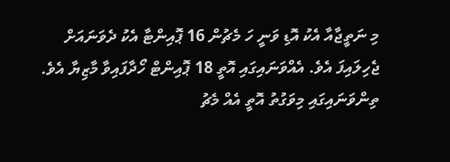މި ނަތީޖާއާ އެކު އޮޑި ވަނީ ހަ މެޗުން 16 ޕޮއިންޓާ އެކު ދެވަނައަށް ޖެހިލައިފަ އެވެ. އެއްވަނައިގައި އޮތީ 18 ޕޮއިންޓް ހޯދާފައިވާ މާޒިޔާ އެވެ. ތިންވަނައިގައި މިވަގުތު އޮތީ އެއް މެޗު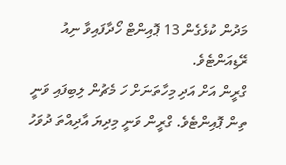މަދުން ކުޅެގެން 13 ޕޮއިންޓް ހޯދާފައިވާ ނިއު ރޭޑިއަންޓެވެ.
ގްރީން އަށް އަދި މިހާތަނަށް ހަ މެޗުން ލިބިފައި ވަނީ ތިން ޕޮއިންޓެވެ. ގްރީން ވަނީ މިދިޔަ އާދިއްތަ ދުވަހު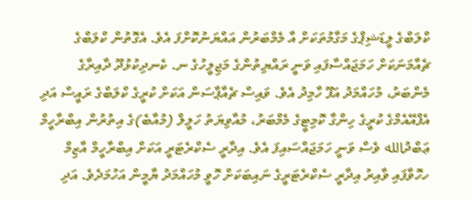ކްލަބްގެ ލީޑަޝިޕްގެ މަގާމުތަކަށް އާ މެމްބަރުން އައްޔަނުކޮށްފަ އެވެ. އެގޮތުން ކްލަބްގެ ޗެއާމަނަކަށް ހަމަޖައްސާފައި ވަނީ ރައްޔިތުންގެ މަޖިލީހުގެ ނ. ކެނދިކުޅުދޫ ދާއިރާގެ މެންބަރު، މުހައްމަދު އަފޫ ހާމިދު އެވެ. ވައިސް ޗެއާޕާސަން އަކަށް ކުރީގެ ކްލަބްގެ ރައީސް އަދި އެފްއޭއެމްގެ ކުރީގެ ހިންގާ ކޮމިޓީގެ މެމްބަރު، މުއާވިޔަތު ހަލީލް (މުއާބެ)ގެ އިތުރުން އިބްރާހީމް ޢަބްދުالله ވެސް ވަނީ ހަމަޖައްސައިފަ އެވެ. އިދާރީ ސެކްރެޓަރީ އަކަށް އިބްރާހީމް އާޒިމް ހހޮވާފައި ވާއިރު އިދާރީ ސެކްރެޓަރީގެ ނައިބަކަށް ހޮވީ މުހައްމަދު ޔާމީން އަހުމަދެވެ. އަދި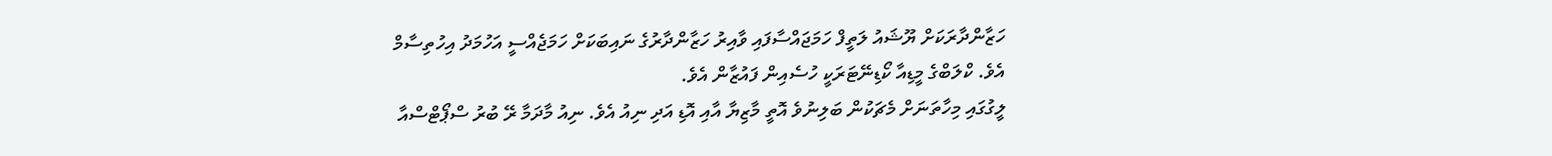ހަޒާންދާރަކަށް ޔޫޝައު ލަތީފް ހަމަޖައްސާފައި ވާއިރު ހަޒާންދާރުގެ ނައިބަކަށް ހަމަޖެއްސީ އަހުމަދު އިހުތިސާމް އެވެ. ކްލަބްގެ މީޑިއާ ކޯޑިނޭޓަރަކީ ހުސެއިން ފައުޒާން އެވެ.
ލީގުގައި މިހާތަނަށް މެޗަކުން ބަލިނުވެ އޮތީ މާޒިޔާ އާއި އޮޑި އަދި ނިއު އެވެ. ނިއު މާދަމާ ރޭ ބުރު ސްޕޯޓްސްއާ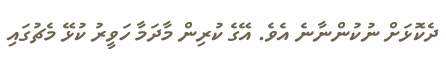ދެކޮޅަށް ނުކުންނާނެ އެވެ. އޭގެ ކުރިން މާދަމާ ހަވީރު ކުޅޭ މެޗުގައި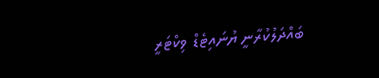ބައްދަލުކުރާނީ ޔުނައިޓެޑް ވިކްޓަރީ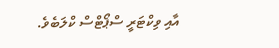އާއި ވިކްޓަރީ ސްޕޯޓްސް ކްލަބެވެ.